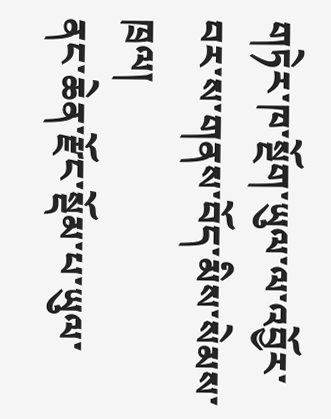གཏེར་ཁ་སྔོག་ཡུལ་ལ་འབྱོར་བར་ས་གནས་བོད་མིས་སེམས་ཁྲལ།
ནང་ཆེན་རྫོང་སྡོམ་པ་ཡུལ་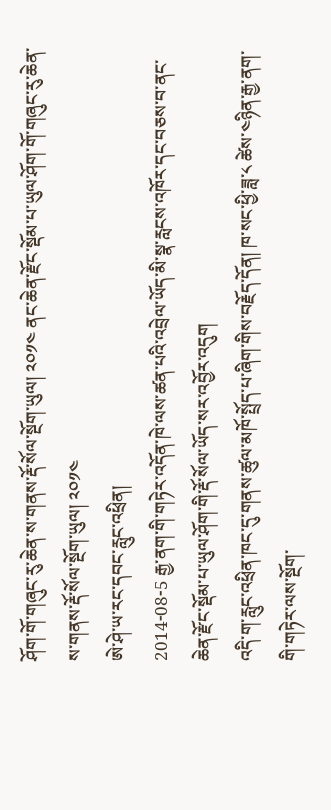ཤོག་གོ་གཞུང་རུ་ཆེན་ས་གནས་རྡོ་སོལ་སྔོག་ཡུལ། ༢༠༡༤ ནང་ཆེན་རྫོང་སྡོམ་པ་ཡུལ་ཤོག་གོ་གཞུང་རུ་ཆེན་ས་གནས་རྡོ་སོལ་སྔོག་ཡུལ། ༢༠༡༤
ཨེ་ཤེ་ཡ་རང་དབང་རླུང་འཕྲིན།
2014-08-5 རྒྱ་ནག་གི་གཏེར་འདོན་ཁེ་ལས་ཚན་པའི་འབྲེལ་ཡོད་མི་སྣ་རླངས་འཁོར་དང་བཅས་བ་ནང་ཆེན་རྫོང་སྡོམ་པ་ཡུལ་ཤོག་གི་རྡོ་སོལ་ཡོད་སར་འབྱོར་འདུག
འདི་ག་རླུང་འཕྲིན་ཁང་དུ་གནས་ཚུལ་མཁོ་སྤྲོད་པ་ཞིག་གིས་བརྗོད་དོན། ཁ་སང་ཕྱི་ཟླ་༨ ཚེས་༤ཉིན་རྒྱ་ནག་གི་གཏེར་ལས་སྔོག་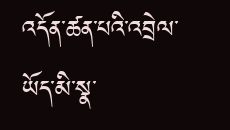འདོན་ཚན་པའི་འབྲེལ་ཡོད་མི་སྣ་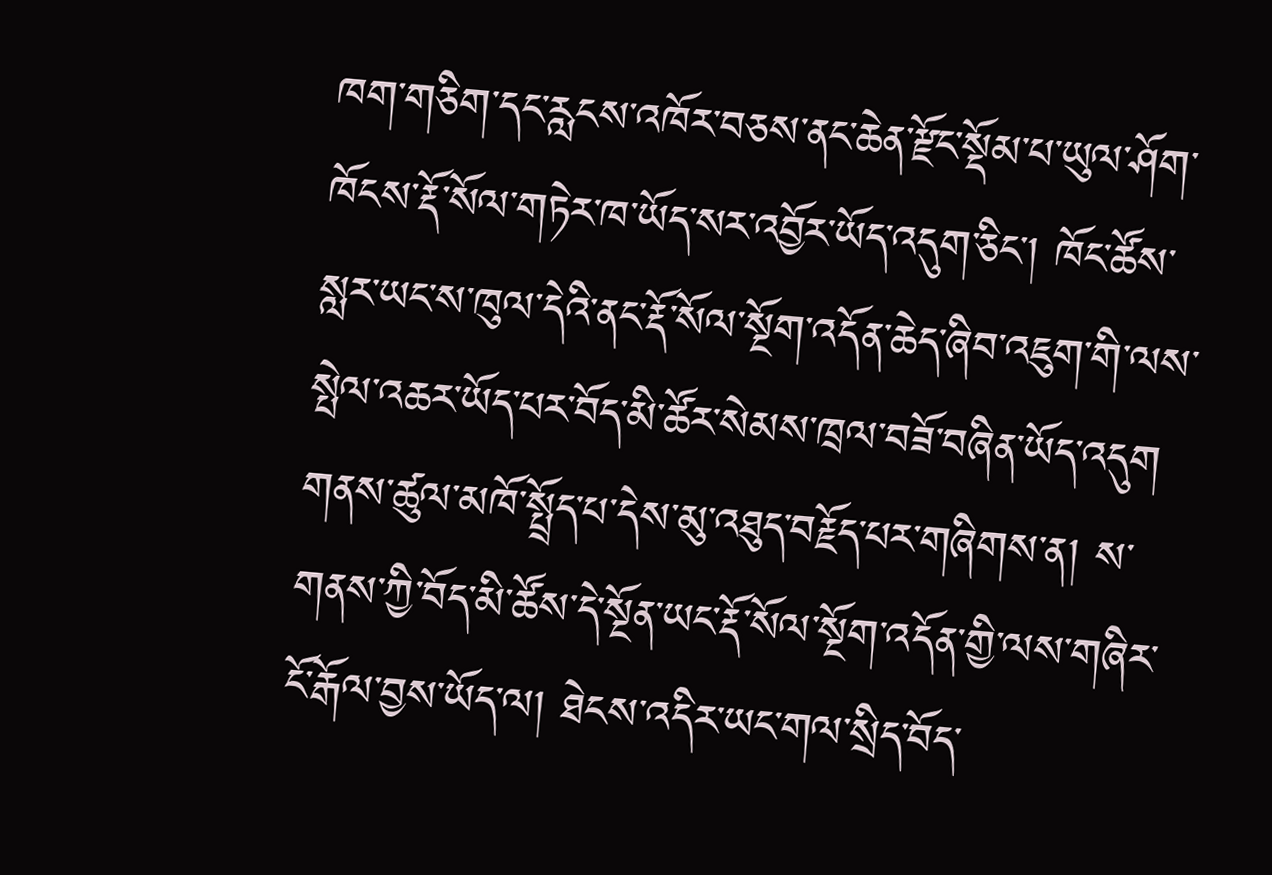ཁག་གཅིག་དང་རླངས་འཁོར་བཅས་ནང་ཆེན་རྫོང་སྡོམ་པ་ཡུལ་ཤོག་ཁོངས་རྡོ་སོལ་གཏེར་ཁ་ཡོད་སར་འབྱོར་ཡོད་འདུག་ཅིང་། ཁོང་ཚོས་སླར་ཡང་ས་ཁུལ་དེའི་ནང་རྡོ་སོལ་སྔོག་འདོན་ཆེད་ཞིབ་འཇུག་གི་ལས་སྤེལ་འཆར་ཡོད་པར་བོད་མི་ཚོར་སེམས་ཁྲལ་བཟོ་བཞིན་ཡོད་འདུག གནས་ཚུལ་མཁོ་སྤྲོད་པ་དེས་མུ་འཐུད་བརྗོད་པར་གཞིགས་ན། ས་གནས་ཀྱི་བོད་མི་ཚོས་དེ་སྔོན་ཡང་རྡོ་སོལ་སྔོག་འདོན་གྱི་ལས་གཞིར་ངོ་རྒོལ་བྱས་ཡོད་ལ། ཐེངས་འདིར་ཡང་གལ་སྲིད་བོད་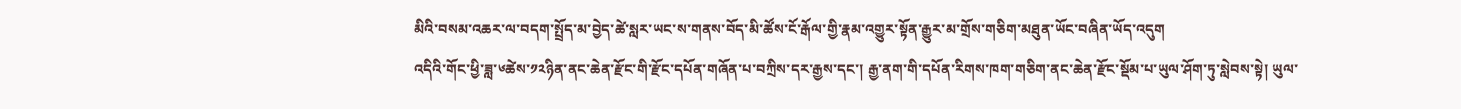མིའི་བསམ་འཆར་ལ་བདག་སྤྲོད་མ་བྱེད་ཚེ་སླར་ཡང་ས་གནས་བོད་མི་ཚོས་ངོ་རྒོལ་གྱི་རྣམ་འགྱུར་སྟོན་རྒྱུར་མ་གྲོས་གཅིག་མཐུན་ཡོང་བཞིན་ཡོད་འདུག
འདིའི་གོང་ཕྱི་ཟླ་༦ཚེས་༡༢ཉིན་ནང་ཆེན་རྫོང་གི་རྫོང་དཔོན་གཞོན་པ་བཀྲིས་དར་རྒྱས་དང་། རྒྱ་ནག་གི་དཔོན་རིགས་ཁག་གཅིག་ནང་ཆེན་རྫོང་སྡོམ་པ་ཡུལ་ཤོག་ཏུ་སླེབས་སྟེ། ཡུལ་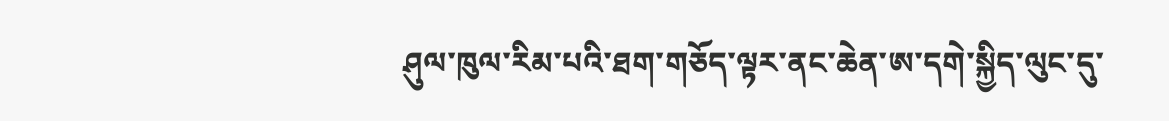ཤུལ་ཁུལ་རིམ་པའི་ཐག་གཅོད་ལྟར་ནང་ཆེན་ཨ་དགེ་སྐྱིད་ལུང་དུ་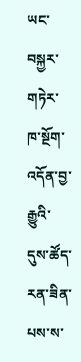ཡང་བསྐྱར་གཏེར་ཁ་སྔོག་འདོན་བྱ་རྒྱུའི་དུས་ཚོད་རན་ཟིན་པས་ས་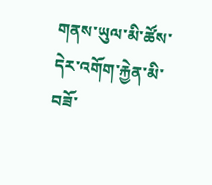གནས་ཡུལ་མི་ཚོས་དེར་འགོག་རྐྱེན་མི་བཟོ་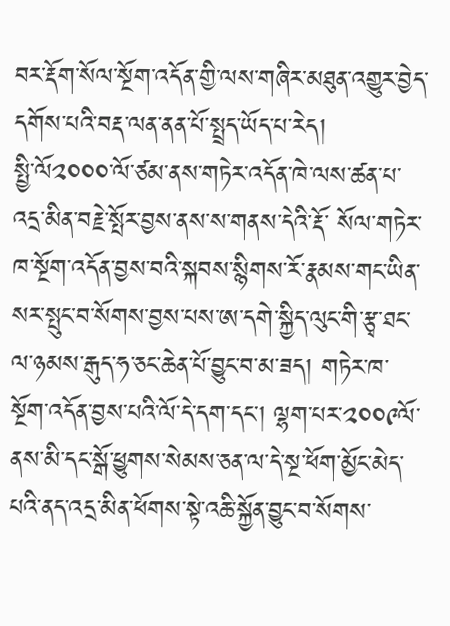བར་རྡོག་སོལ་སྔོག་འདོན་གྱི་ལས་གཞིར་མཐུན་འགྱུར་བྱེད་དགོས་པའི་བརྡ་ལན་ནན་པོ་སྤྲད་ཡོད་པ་རེད།
སྤྱི་ལོ༢༠༠༠་ལོ་ཙམ་ནས་གཏེར་འདོན་ཁེ་ལས་ཚན་པ་འདྲ་མིན་བརྗེ་སྤོར་བྱས་ནས་ས་གནས་དེའི་རྡོ་ སོལ་གཏེར་ཁ་སྔོག་འདོན་བྱས་བའི་སྐབས་སྙིགས་རོ་རྣམས་གང་ཡིན་སར་སྤུང་བ་སོགས་བྱས་པས་ཨ་དགེ་སྐྱིད་ལུང་གི་རྩྭ་ཐང་ལ་ཉམས་རྒུད་ཧ་ཅང་ཆེན་པོ་བྱུང་བ་མ་ཟད། གཏེར་ཁ་སྔོག་འདོན་བྱས་པའི་ལོ་དེ་དག་དང་། ལྷག་པར་༢༠༠༩ལོ་ནས་མི་དང་སྒོ་ཕྱུགས་སེམས་ཅན་ལ་དེ་སྔ་ཕོག་མྱོང་མེད་པའི་ནད་འདྲ་མིན་ཕོགས་སྟེ་འཆི་སྐྱོན་བྱུང་བ་སོགས་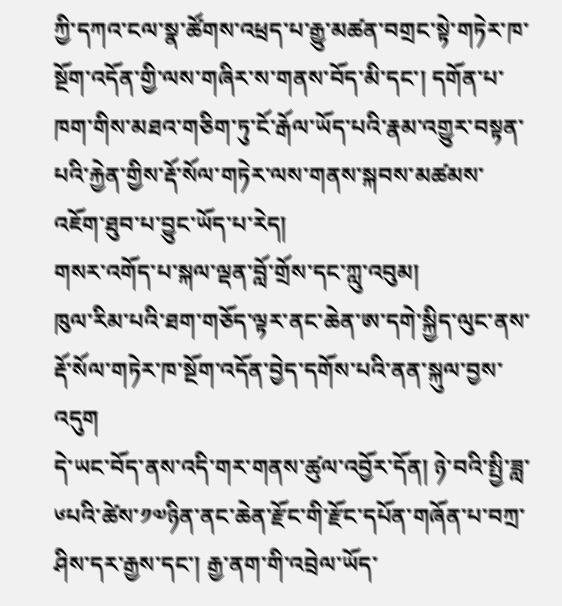ཀྱི་དཀའ་ངལ་སྣ་ཚོགས་འཕྲད་པ་རྒྱུ་མཚན་བགྲང་སྟེ་གཏེར་ཁ་སྔོག་འདོན་གྱི་ལས་གཞིར་ས་གནས་བོད་མི་དང་། དགོན་པ་ཁག་གིས་མཐའ་གཅིག་ཏུ་ངོ་རྒོལ་ཡོད་པའི་རྣམ་འགྱུར་བསྟན་པའི་རྐྱེན་གྱིས་རྡོ་སོལ་གཏེར་ལས་གནས་སྐབས་མཚམས་འཇོག་ཐུབ་པ་བྱུང་ཡོད་པ་རེད།
གསར་འགོད་པ་སྐལ་ལྡན་བློ་གྲོས་དང་ཀླུ་འབུམ།
ཁུལ་རིམ་པའི་ཐག་གཅོད་ལྟར་ནང་ཆེན་ཨ་དགེ་སྐྱིད་ལུང་ནས་རྡོ་སོལ་གཏེར་ཁ་སྔོག་འདོན་བྱེད་དགོས་པའི་ནན་སྐུལ་བྱས་འདུག
དེ་ཡང་བོད་ནས་འདི་གར་གནས་ཚུལ་འབྱོར་དོན། ཉེ་བའི་སྤྱི་ཟླ་༦པའི་ཚེས་༡༧ཉིན་ནང་ཆེན་རྫོང་གི་རྫོང་དཔོན་གཞོན་པ་བཀྲ་ཤིས་དར་རྒྱས་དང་། རྒྱ་ནག་གི་འབྲེལ་ཡོད་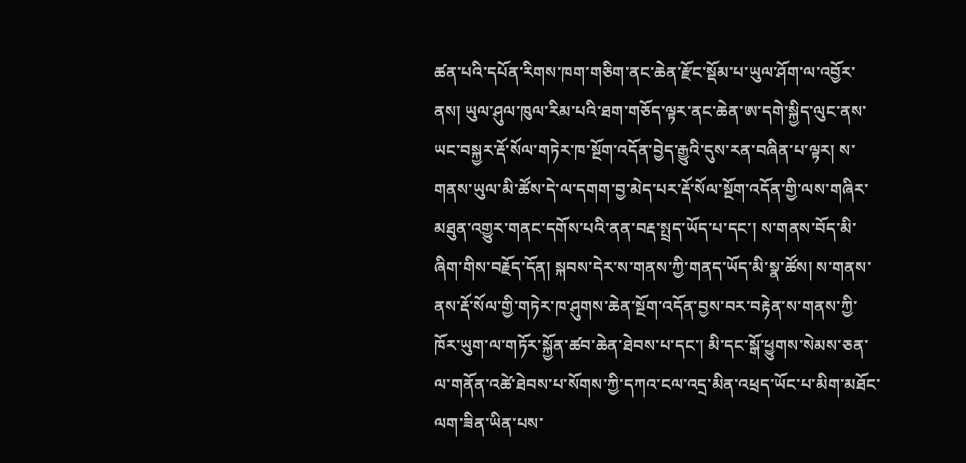ཚན་པའི་དཔོན་རིགས་ཁག་གཅིག་ནང་ཆེན་རྫོང་སྡོམ་པ་ཡུལ་ཤོག་ལ་འབྱོར་ནས། ཡུལ་ཤུལ་ཁུལ་རིམ་པའི་ཐག་གཅོད་ལྟར་ནང་ཆེན་ཨ་དགེ་སྐྱིད་ལུང་ནས་ཡང་བསྐྱར་རྡོ་སོལ་གཏེར་ཁ་སྔོག་འདོན་བྱེད་རྒྱུའི་དུས་རན་བཞིན་པ་ལྟར། ས་གནས་ཡུལ་མི་ཚོས་དེ་ལ་དགག་བྱ་མེད་པར་རྡོ་སོལ་སྔོག་འདོན་གྱི་ལས་གཞིར་མཐུན་འགྱུར་གནང་དགོས་པའི་ནན་བརྡ་སྤྲད་ཡོད་པ་དང་། ས་གནས་བོད་མི་ཞིག་གིས་བརྗོད་དོན། སྐབས་དེར་ས་གནས་ཀྱི་གནད་ཡོད་མི་སྣ་ཚོས། ས་གནས་ནས་རྡོ་སོལ་གྱི་གཏེར་ཁ་ཤུགས་ཆེན་སྔོག་འདོན་བྱས་བར་བརྟེན་ས་གནས་ཀྱི་ཁོར་ཡུག་ལ་གཏོར་སྐྱོན་ཚབ་ཆེན་ཐེབས་པ་དང་། མི་དང་སྒོ་ཕྱུགས་སེམས་ཅན་ལ་གནོན་འཚེ་ཐེབས་པ་སོགས་ཀྱི་དཀའ་ངལ་འདྲ་མིན་འཕྲད་ཡོང་པ་མིག་མཐོང་ལག་ཟིན་ཡིན་པས་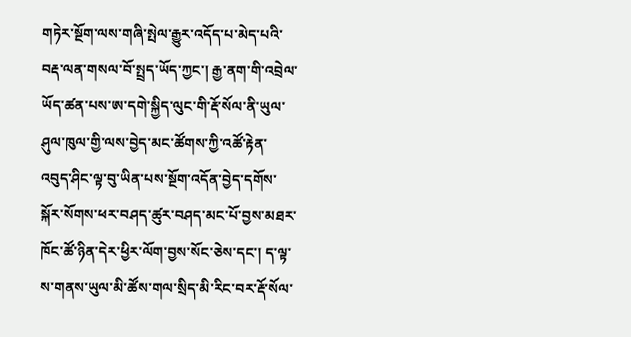གཏེར་སྔོག་ལས་གཞི་སྤེལ་རྒྱུར་འདོད་པ་མེད་པའི་བརྡ་ལན་གསལ་བོ་སྤྲད་ཡོད་ཀྱང་། རྒྱ་ནག་གི་འབྲེལ་ཡོད་ཚན་པས་ཨ་དགེ་སྐྱིད་ལུང་གི་རྡོ་སོལ་ནི་ཡུལ་ཤུལ་ཁུལ་གྱི་ལས་བྱེད་མང་ཚོགས་ཀྱི་འཚོ་རྟེན་འབུད་ཤིང་ལྟ་བུ་ཡིན་པས་སྔོག་འདོན་བྱེད་དགོས་སྐོར་སོགས་ཕར་བཤད་ཚུར་བཤད་མང་པོ་བྱས་མཐར་ཁོང་ཚོ་ཉིན་དེར་ཕྱིར་ལོག་བྱས་སོང་ཅེས་དང་། ད་ལྟ་ས་གནས་ཡུལ་མི་ཚོས་གལ་སྲིད་མི་རིང་བར་རྡོ་སོལ་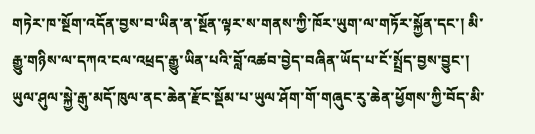གཏེར་ཁ་སྔོག་འདོན་བྱས་བ་ཡིན་ན་སྔོན་ལྟར་ས་གནས་ཀྱི་ཁོར་ཡུག་ལ་གཏོར་སྐྱོན་དང་། མི་རྒྱུ་གཉིས་ལ་དཀའ་ངལ་འཕྲད་རྒྱུ་ཡིན་པའི་བློ་འཚབ་བྱེད་བཞིན་ཡོད་པ་ངོ་སྤྲོད་བྱས་བྱུང་།
ཡུལ་ཤུལ་སྐྱེ་རྒུ་མདོ་ཁུལ་ནང་ཆེན་རྫོང་སྡོམ་པ་ཡུལ་ཤོག་གོ་གཞུང་རུ་ཆེན་ཕྱོགས་ཀྱི་བོད་མི་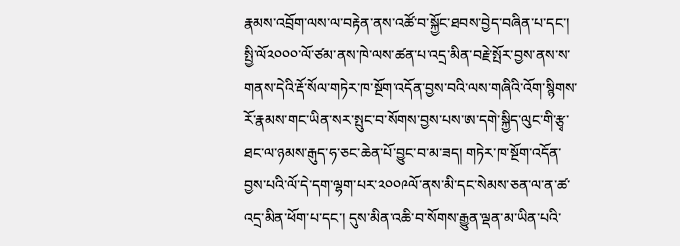རྣམས་འབྲོག་ལས་ལ་བརྟེན་ནས་འཚོ་བ་སྐྱོང་ཐབས་བྱེད་བཞིན་པ་དང་། སྤྱི་ལོ༢༠༠༠་ལོ་ཙམ་ནས་ཁེ་ལས་ཚན་པ་འདྲ་མིན་བརྗེ་སྤོར་བྱས་ནས་ས་གནས་དེའི་རྡོ་སོལ་གཏེར་ཁ་སྔོག་འདོན་བྱས་བའི་ལས་གཞིའི་འོག་སྙིགས་རོ་རྣམས་གང་ཡིན་སར་སྤུང་བ་སོགས་བྱས་པས་ཨ་དགེ་སྐྱིད་ལུང་གི་རྩྭ་ཐང་ལ་ཉམས་རྒུད་ཧ་ཅང་ཆེན་པོ་བྱུང་བ་མ་ཟད། གཏེར་ཁ་སྔོག་འདོན་བྱས་པའི་ལོ་དེ་དག་ལྷག་པར་༢༠༠༩ལོ་ནས་མི་དང་སེམས་ཅན་ལ་ན་ཚ་འདྲ་མིན་ཕོག་པ་དང་། དུས་མིན་འཆི་བ་སོགས་རྒྱུན་ལྡན་མ་ཡིན་པའི་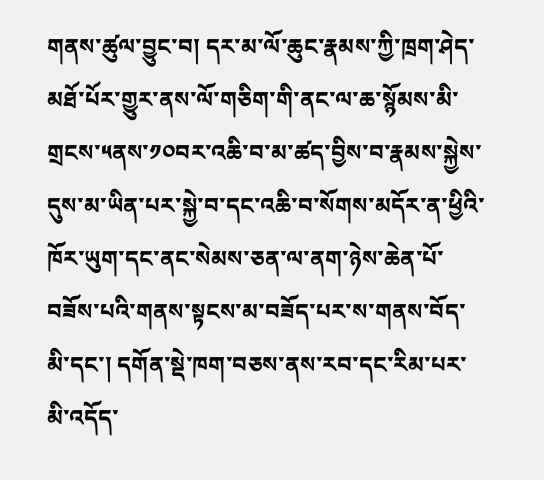གནས་ཚུལ་བྱུང་བ། དར་མ་ལོ་ཆུང་རྣམས་ཀྱི་ཁྲག་ཤེད་མཐོ་པོར་གྱུར་ནས་ལོ་གཅིག་གི་ནང་ལ་ཆ་སྙོམས་མི་ གྲངས་༥ནས་༡༠བར་འཆི་བ་མ་ཚད་བྱིས་བ་རྣམས་སྐྱེས་དུས་མ་ཡིན་པར་སྐྱེ་བ་དང་འཆི་བ་སོགས་མདོར་ན་ཕྱིའི་ཁོར་ཡུག་དང་ནང་སེམས་ཅན་ལ་ནག་ཉེས་ཆེན་པོ་བཟོས་པའི་གནས་སྟངས་མ་བཟོད་པར་ས་གནས་བོད་མི་དང་། དགོན་སྡེ་ཁག་བཅས་ནས་རབ་དང་རིམ་པར་མི་འདོད་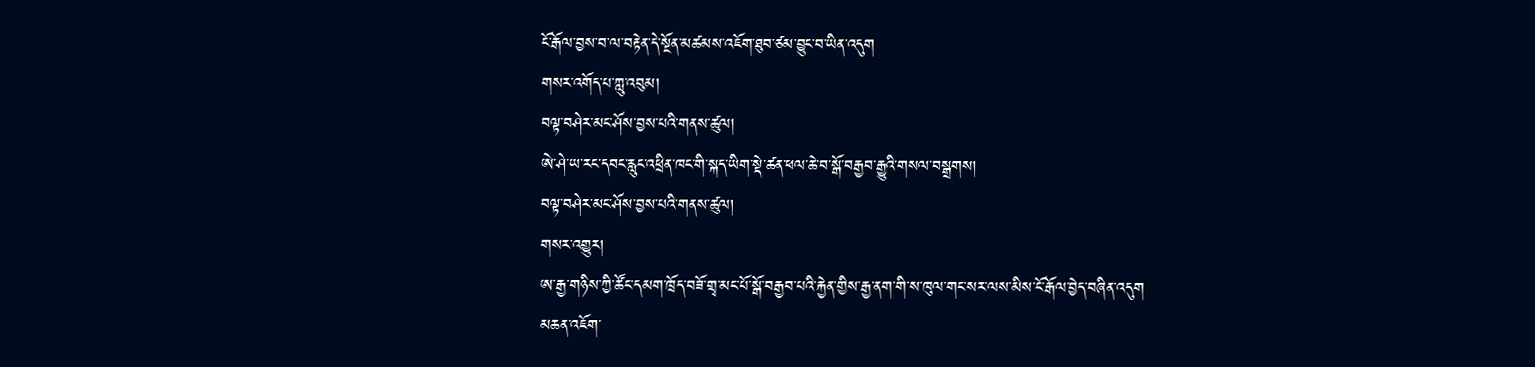ངོ་རྒོལ་བྱས་བ་ལ་བརྟེན་དེ་སྔོན་མཚམས་འཇོག་ཐུབ་ཙམ་བྱུང་བ་ཡིན་འདུག
གསར་འགོད་པ་ཀླུ་འབུམ།
བལྟ་བཤེར་མང་ཤོས་བྱས་པའི་གནས་ཚུལ།
ཨེ་ཤེ་ཡ་རང་དབང་རླུང་འཕྲིན་ཁང་གི་སྐད་ཡིག་སྡེ་ཚན་ཕལ་ཆེ་བ་སྒོ་བརྒྱབ་རྒྱུའི་གསལ་བསྒྲགས།
བལྟ་བཤེར་མང་ཤོས་བྱས་པའི་གནས་ཚུལ།
གསར་འགྱུར།
ཨ་རྒྱ་གཉིས་ཀྱི་ཚོང་དམག་ཁྲོད་བཟོ་གྲྭ་མང་པོ་སྒོ་བརྒྱབ་པའི་རྐྱེན་གྱིས་རྒྱ་ནག་གི་ས་ཁུལ་གང་སར་ལས་མིས་ངོ་རྒོལ་བྱེད་བཞིན་འདུག
མཆན་འཇོག་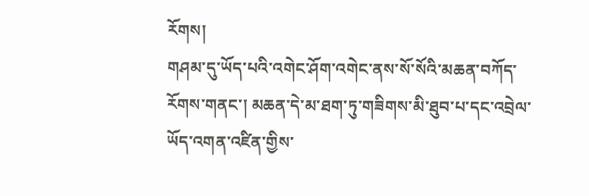རོགས།
གཤམ་དུ་ཡོད་པའི་འགེང་ཤོག་འགེང་ནས་སོ་སོའི་མཆན་བཀོད་རོགས་གནང་། མཆན་དེ་མ་ཐག་ཏུ་གཟིགས་མི་ཐུབ་པ་དང་འབྲེལ་ཡོད་འགན་འཛིན་གྱིས་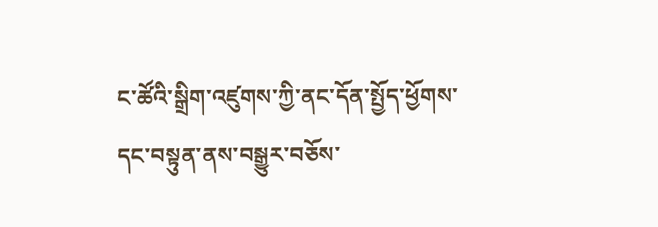ང་ཚོའི་སྒྲིག་འཛུགས་ཀྱི་ནང་དོན་སྤྱོད་ཕྱོགས་དང་བསྟུན་ནས་བསྒྱུར་བཅོས་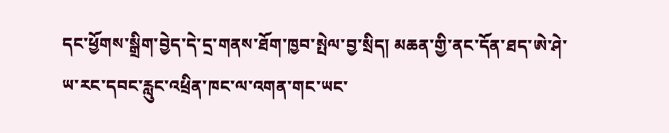དང་ཕྱོགས་སྒྲིག་བྱེད་དེ་དྲ་གནས་ཐོག་ཁྱབ་སྤེལ་བྱ་སྲིད། མཆན་གྱི་ནང་དོན་ཐད་ཨེ་ཤེ་ཡ་རང་དབང་རླུང་འཕྲིན་ཁང་ལ་འགན་གང་ཡང་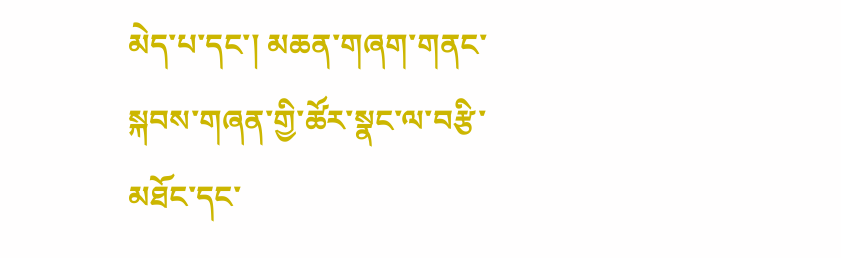མེད་པ་དང་། མཆན་གཞག་གནང་སྐབས་གཞན་གྱི་ཚོར་སྣང་ལ་བརྩི་མཐོང་དང་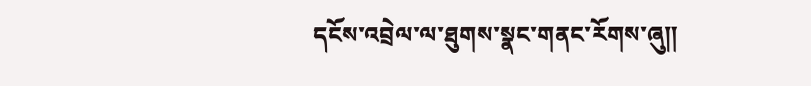དངོས་འབྲེལ་ལ་ཐུགས་སྣང་གནང་རོགས་ཞུ༎